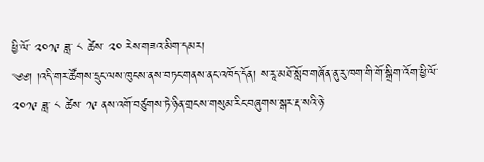ཕྱི་ལོ་ ༢༠༡༩ ཟླ་ ༨ ཚེས་ ༢༠ རེས་གཟའ་མིག་དམར།
༄༅། །འདི་གར་ཚོགས་དྲུང་ལས་ཁུངས་ནས་བཏང་གནས་ནང་འཁོད་དོན། ས་རཱ་མཐོ་སློབ་གཞོན་ནུ་རུ་ཁག་གི་གོ་སྒྲིག་འོག་ཕྱི་ལོ་ ༢༠༡༩ ཟླ་ ༨ ཚེས་ ༡༩ ནས་འགོ་བཙུགས་ཏེ་ཉིན་གྲངས་གསུམ་རིང་བཞུགས་སྒར་རྡ་སའི་ཉེ་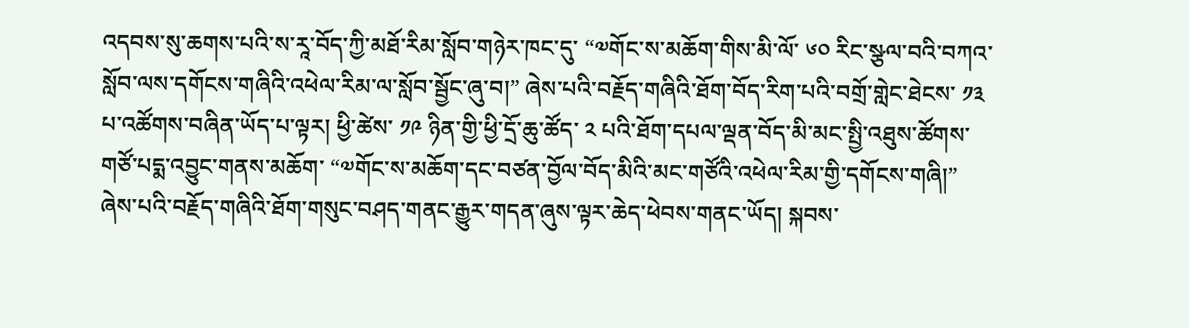འདབས་སུ་ཆགས་པའི་ས་རཱ་བོད་ཀྱི་མཐོ་རིམ་སློབ་གཉེར་ཁང་དུ་ “༧གོང་ས་མཆོག་གིས་མི་ལོ་ ༦༠ རིང་སྩལ་བའི་བཀའ་སློབ་ལས་དགོངས་གཞིའི་འཕེལ་རིམ་ལ་སློབ་སྦྱོང་ཞུ་བ།” ཞེས་པའི་བརྗོད་གཞིའི་ཐོག་བོད་རིག་པའི་བགྲོ་གླེང་ཐེངས་ ༡༣ པ་འཚོགས་བཞིན་ཡོད་པ་ལྟར། ཕྱི་ཚེས་ ༡༩ ཉིན་གྱི་ཕྱི་དྲོ་ཆུ་ཚོད་ ༢ པའི་ཐོག་དཔལ་ལྡན་བོད་མི་མང་སྤྱི་འཐུས་ཚོགས་གཙོ་པདྨ་འབྱུང་གནས་མཆོག་ “༧གོང་ས་མཆོག་དང་བཙན་བྱོལ་བོད་མིའི་མང་གཙོའི་འཕེལ་རིམ་གྱི་དགོངས་གཞི།” ཞེས་པའི་བརྗོད་གཞིའི་ཐོག་གསུང་བཤད་གནང་རྒྱུར་གདན་ཞུས་ལྟར་ཆེད་ཕེབས་གནང་ཡོད། སྐབས་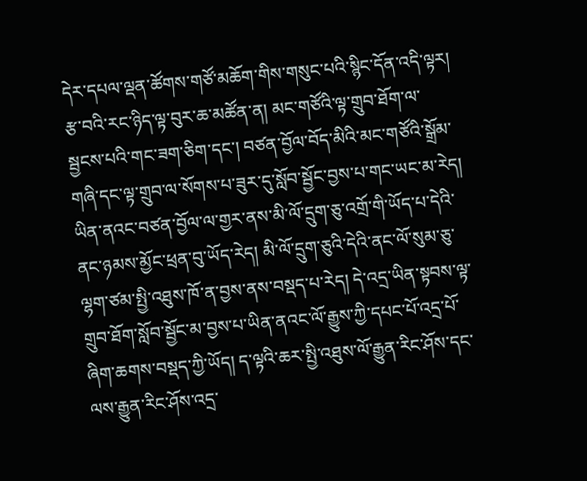དེར་དཔལ་ལྡན་ཚོགས་གཙོ་མཆོག་གིས་གསུང་པའི་སྙིང་དོན་འདི་ལྟར། རྩ་བའི་རང་ཉིད་ལྟ་བུར་ཆ་མཚོན་ན། མང་གཙོའི་ལྟ་གྲུབ་ཐོག་ལ་སྦྱངས་པའི་གང་ཟག་ཅིག་དང་། བཙན་བྱོལ་བོད་མིའི་མང་གཙོའི་སྒྲོམ་གཞི་དང་ལྟ་གྲུབ་ལ་སོགས་པ་ཟུར་དུ་སློབ་སྦྱོང་བྱས་པ་གང་ཡང་མ་རེད། ཡིན་ནའང་བཙན་བྱོལ་ལ་གྱར་ནས་མི་ལོ་དྲུག་ཅུ་འགྲོ་གི་ཡོད་པ་དེའི་ནང་ཉམས་མྱོང་ཕྲན་བུ་ཡོད་རེད། མི་ལོ་དྲུག་ཅུའི་དེའི་ནང་ལོ་སུམ་ཅུ་ལྷག་ཙམ་སྤྱི་འཐུས་ཁོ་ན་བྱས་ནས་བསྡད་པ་རེད། དེ་འདྲ་ཡིན་སྟབས་ལྟ་གྲུབ་ཐོག་སློབ་སྦྱོང་མ་བྱས་པ་ཡིན་ནའང་ལོ་རྒྱུས་ཀྱི་དཔང་པོ་འདྲ་པོ་ཞིག་ཆགས་བསྡད་ཀྱི་ཡོད། ད་ལྟའི་ཆར་སྤྱི་འཐུས་ལོ་རྒྱུན་རིང་ཤོས་དང་ལས་རྒྱུན་རིང་ཤོས་འདྲ་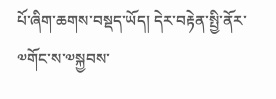པོ་ཞིག་ཆགས་བསྡད་ཡོད། དེར་བརྟེན་སྤྱི་ནོར་༧གོང་ས་༧སྐྱབས་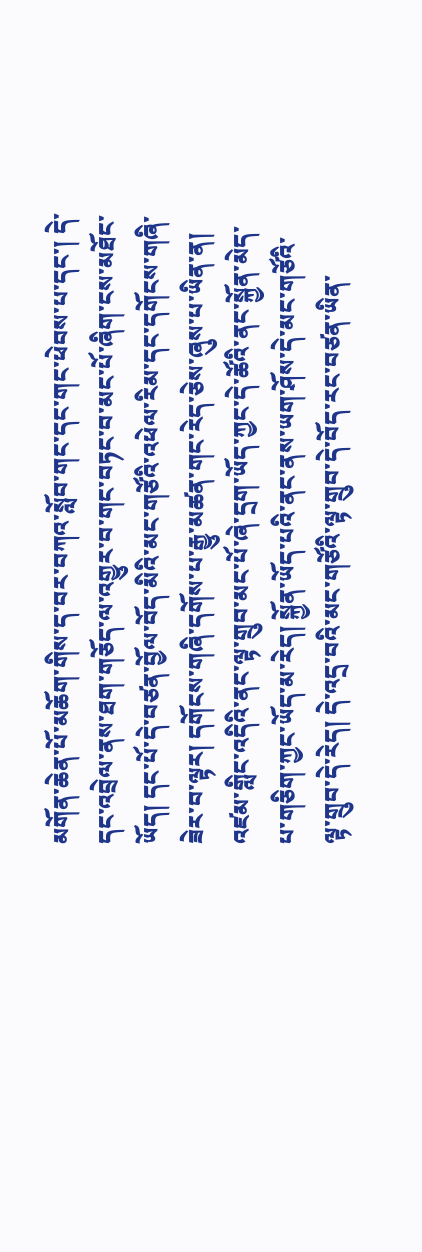མགོན་ཆེན་པོ་མཆོག་གིས་ད་བར་བཀའ་སློབ་གང་དང་གང་ཕེབས་པ་དང་། དེ་དང་འབྲེལ་ནས་ཐག་གཅོད་ལ་འགྱུར་བ་གང་བཏང་བ་མང་པོ་ཞིག་ངས་མཐོང་ཡོད། དང་པོ་དེ་བཙན་བྱོལ་བོད་མིའི་མང་གཙོའི་འཕེལ་རིམ་དང་དགོངས་གཞི་ཟེར་བ་ལྟར། དགོངས་གཞི་དགོས་པ་རྒྱུ་མཚན་གང་རེད་ཅེས་ཞུས་པ་ཡིན་ན།
འཛམ་གླིང་འདིའི་ནང་ལྟ་གྲུབ་མང་པོ་ཞེ་དྲག་ཡོད་ཀྱང་དེ་ཚོའི་ནང་སྐྱོན་མེད་པ་གཅིག་ཀྱང་ཡོད་མ་རེད། སྐྱོན་ཡོད་པའི་ནང་ནས་ཡག་ཤོས་དེ་མང་གཙོའི་ལྟ་གྲུབ་དེ་རེད། དེ་འདྲ་བའི་མང་གཙོའི་ལྟ་གྲུབ་དེ་བོད་རང་བཙན་ཡིན་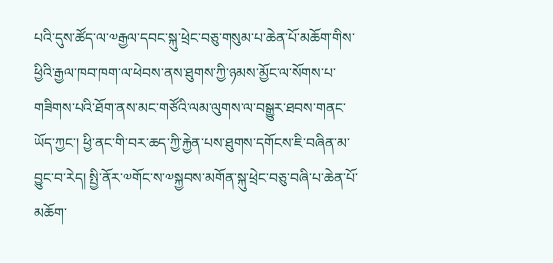པའི་དུས་ཚོད་ལ་༧རྒྱལ་དབང་སྐུ་ཕྲེང་བཅུ་གསུམ་པ་ཆེན་པོ་མཆོག་གིས་ཕྱིའི་རྒྱལ་ཁབ་ཁག་ལ་ཕེབས་ནས་ཐུགས་ཀྱི་ཉམས་མྱོང་ལ་སོགས་པ་གཟིགས་པའི་ཐོག་ནས་མང་གཙོའི་ལམ་ལུགས་ལ་བསྒྱུར་ཐབས་གནང་ཡོད་ཀྱང་། ཕྱི་ནང་གི་བར་ཆད་ཀྱི་རྐྱེན་པས་ཐུགས་དགོངས་ཇི་བཞིན་མ་བྱུང་བ་རེད། སྤྱི་ནོར་༧གོང་ས་༧སྐྱབས་མགོན་སྐུ་ཕྲེང་བཅུ་བཞི་པ་ཆེན་པོ་མཆོག་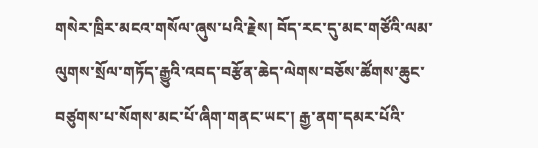གསེར་ཁྲིར་མངའ་གསོལ་ཞུས་པའི་རྗེས། བོད་རང་དུ་མང་གཙོའི་ལམ་ལུགས་སྲོལ་གཏོད་རྒྱུའི་འབད་བརྩོན་ཆེད་ལེགས་བཅོས་ཚོགས་ཆུང་བཙུགས་པ་སོགས་མང་པོ་ཞིག་གནང་ཡང་། རྒྱ་ནག་དམར་པོའི་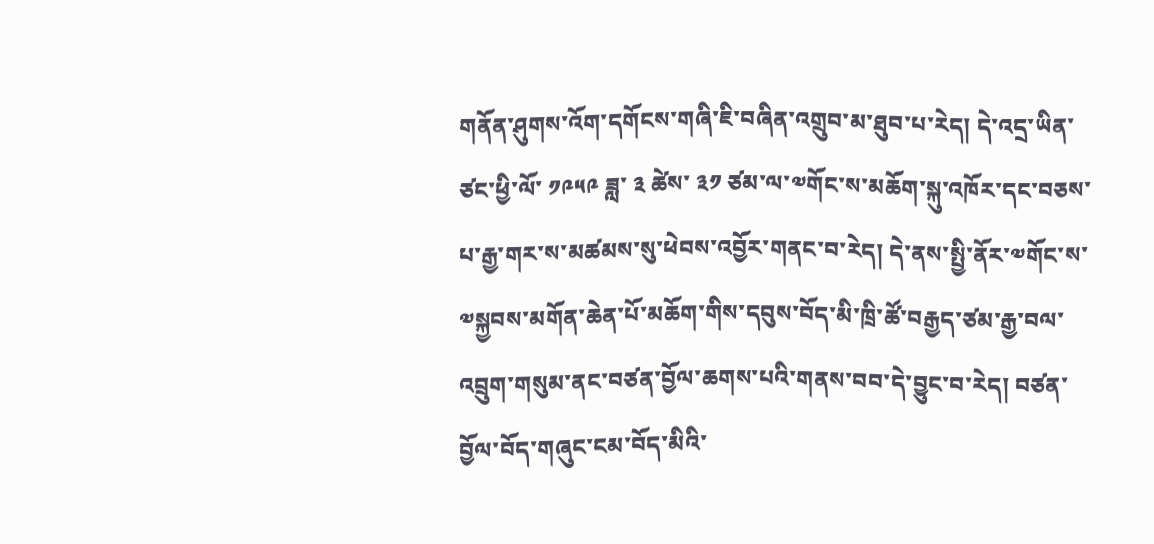གནོན་ཤུགས་འོག་དགོངས་གཞི་ཇི་བཞིན་འགྲུབ་མ་ཐུབ་པ་རེད། དེ་འདྲ་ཡིན་ཙང་ཕྱི་ལོ་ ༡༩༥༩ ཟླ་ ༣ ཚེས་ ༣༡ ཙམ་ལ་༧གོང་ས་མཆོག་སྐུ་འཁོར་དང་བཅས་པ་རྒྱ་གར་ས་མཚམས་སུ་ཕེབས་འབྱོར་གནང་བ་རེད། དེ་ནས་སྤྱི་ནོར་༧གོང་ས་༧སྐྱབས་མགོན་ཆེན་པོ་མཆོག་གིས་དབུས་བོད་མི་ཁྲི་ཚོ་བརྒྱད་ཙམ་རྒྱ་བལ་འབྲུག་གསུམ་ནང་བཙན་བྱོལ་ཆགས་པའི་གནས་བབ་དེ་བྱུང་བ་རེད། བཙན་བྱོལ་བོད་གཞུང་ངམ་བོད་མིའི་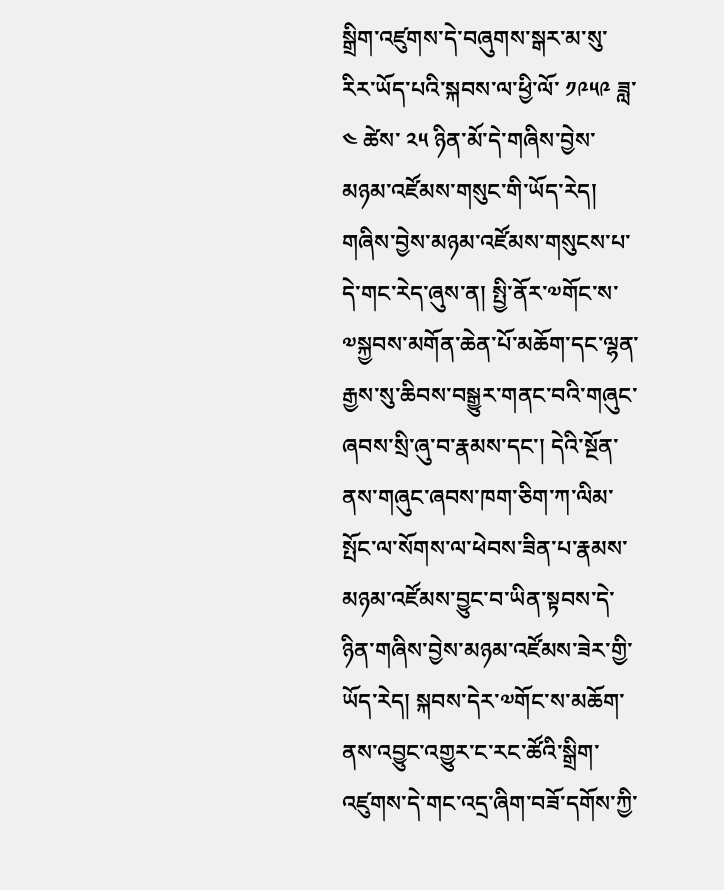སྒྲིག་འཛུགས་དེ་བཞུགས་སྒར་མ་སུ་རིར་ཡོད་པའི་སྐབས་ལ་ཕྱི་ལོ་ ༡༩༥༩ ཟླ་ ༤ ཚེས་ ༢༥ ཉིན་མོ་དེ་གཞིས་བྱེས་མཉམ་འཛོམས་གསུང་གི་ཡོད་རེད། གཞིས་བྱེས་མཉམ་འཛོམས་གསུངས་པ་དེ་གང་རེད་ཞུས་ན། སྤྱི་ནོར་༧གོང་ས་༧སྐྱབས་མགོན་ཆེན་པོ་མཆོག་དང་ལྷན་རྒྱས་སུ་ཆིབས་བསྒྱུར་གནང་བའི་གཞུང་ཞབས་སྲི་ཞུ་བ་རྣམས་དང་། དེའི་སྔོན་ནས་གཞུང་ཞབས་ཁག་ཅིག་ཀ་ལིམ་སྤོང་ལ་སོགས་ལ་ཕེབས་ཟིན་པ་རྣམས་མཉམ་འཛོམས་བྱུང་བ་ཡིན་སྟབས་དེ་ཉིན་གཞིས་བྱེས་མཉམ་འཛོམས་ཟེར་གྱི་ཡོད་རེད། སྐབས་དེར་༧གོང་ས་མཆོག་ནས་འབྱུང་འགྱུར་ང་རང་ཚོའི་སྒྲིག་འཛུགས་དེ་གང་འདྲ་ཞིག་བཟོ་དགོས་ཀྱི་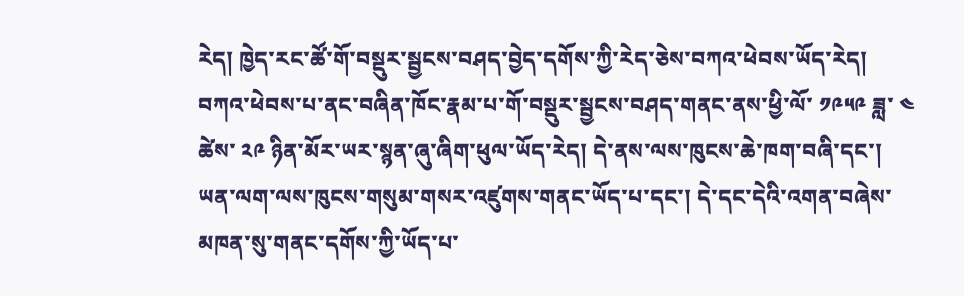རེད། ཁྱེད་རང་ཚོ་གོ་བསྡུར་སྦྱངས་བཤད་བྱེད་དགོས་ཀྱི་རེད་ཅེས་བཀའ་ཕེབས་ཡོད་རེད། བཀའ་ཕེབས་པ་ནང་བཞིན་ཁོང་རྣམ་པ་གོ་བསྡུར་སྦྱངས་བཤད་གནང་ནས་ཕྱི་ལོ་ ༡༩༥༩ ཟླ་ ༤ ཚེས་ ༢༩ ཉིན་མོར་ཡར་སྙན་ཞུ་ཞིག་ཕུལ་ཡོད་རེད། དེ་ནས་ལས་ཁུངས་ཆེ་ཁག་བཞི་དང་། ཡན་ལག་ལས་ཁུངས་གསུམ་གསར་འཛུགས་གནང་ཡོད་པ་དང་། དེ་དང་དེའི་འགན་བཞེས་མཁན་སུ་གནང་དགོས་ཀྱི་ཡོད་པ་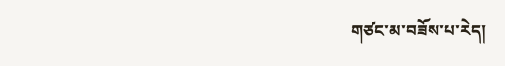གཙང་མ་བཟོས་པ་རེད།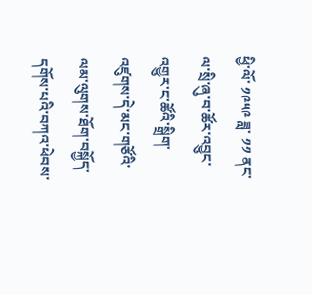ཕྱི་ལོ་ ༡༩༥༩ ཟླ་ ༡༡ ནང་ལ་སྲི་ཞུ་བ་ཚོར་འབྱུང་འགྱུར་ང་ཚོའི་སྒྲིག་འཛུགས་དེ་མང་གཙོའི་ལམ་ལུགས་ཐོག་བསྐྱོད་དགོས་པའི་བཀའ་ཕེབས་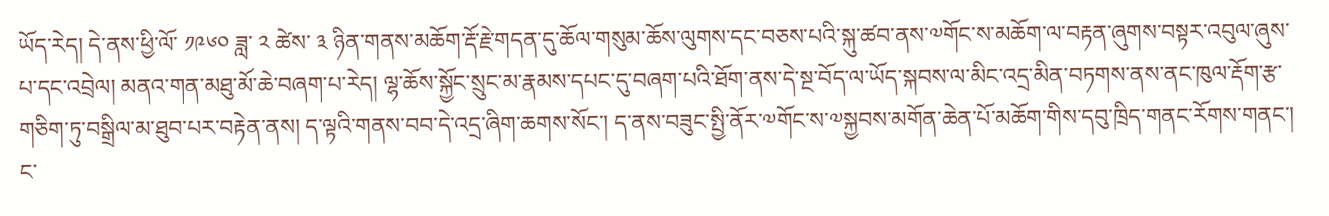ཡོད་རེད། དེ་ནས་ཕྱི་ལོ་ ༡༩༦༠ ཟླ་ ༢ ཚེས་ ༣ ཉིན་གནས་མཆོག་རྡོ་རྗེ་གདན་དུ་ཆོལ་གསུམ་ཆོས་ལུགས་དང་བཅས་པའི་སྐུ་ཚབ་ནས་༧གོང་ས་མཆོག་ལ་བརྟན་ཞུགས་བསྟར་འབུལ་ཞུས་པ་དང་འབྲེལ། མནའ་གན་མཐུ་མོ་ཆེ་བཞག་པ་རེད། ལྷ་ཆོས་སྐྱོང་སྲུང་མ་རྣམས་དཔང་དུ་བཞག་པའི་ཐོག་ནས་དེ་སྔ་བོད་ལ་ཡོད་སྐབས་ལ་མིང་འདྲ་མིན་བཏགས་ནས་ནང་ཁུལ་རྡོག་རྩ་གཅིག་ཏུ་བསྒྲིལ་མ་ཐུབ་པར་བརྟེན་ནས། ད་ལྟའི་གནས་བབ་དེ་འདྲ་ཞིག་ཆགས་སོང་། ད་ནས་བཟུང་སྤྱི་ནོར་༧གོང་ས་༧སྐྱབས་མགོན་ཆེན་པོ་མཆོག་གིས་དབུ་ཁྲིད་གནང་རོགས་གནང་། ང་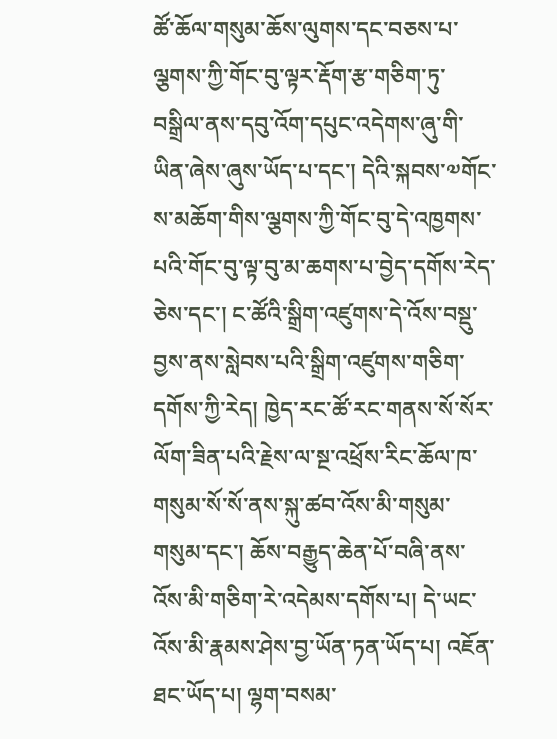ཚོ་ཆོལ་གསུམ་ཆོས་ལུགས་དང་བཅས་པ་ལྕགས་ཀྱི་གོང་བུ་ལྟར་རྡོག་རྩ་གཅིག་ཏུ་བསྒྲིལ་ནས་དབུ་འོག་དཔུང་འདེགས་ཞུ་གི་ཡིན་ཞེས་ཞུས་ཡོད་པ་དང་། དེའི་སྐབས་༧གོང་ས་མཆོག་གིས་ལྕགས་ཀྱི་གོང་བུ་དེ་འཁྱགས་པའི་གོང་བུ་ལྟ་བུ་མ་ཆགས་པ་བྱེད་དགོས་རེད་ཅེས་དང་། ང་ཚོའི་སྒྲིག་འཛུགས་དེ་འོས་བསྡུ་བྱས་ནས་སླེབས་པའི་སྒྲིག་འཛུགས་གཅིག་དགོས་ཀྱི་རེད། ཁྱེད་རང་ཚོ་རང་གནས་སོ་སོར་ལོག་ཟིན་པའི་རྗེས་ལ་སྔ་འཕྲོས་རིང་ཆོལ་ཁ་གསུམ་སོ་སོ་ནས་སྐུ་ཚབ་འོས་མི་གསུམ་གསུམ་དང་། ཆོས་བརྒྱུད་ཆེན་པོ་བཞི་ནས་འོས་མི་གཅིག་རེ་འདེམས་དགོས་པ། དེ་ཡང་འོས་མི་རྣམས་ཤེས་བྱ་ཡོན་ཏན་ཡོད་པ། འཇོན་ཐང་ཡོད་པ། ལྷག་བསམ་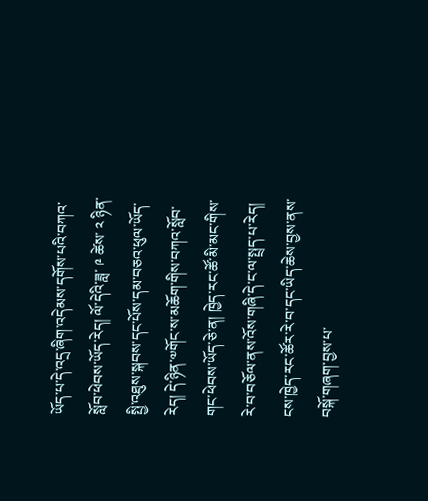ཡོད་པ་དེ་འདྲ་ཞིག་འདེམས་དགོས་པའི་བཀའ་སློབ་ཕེབས་ཡོད་རེད། ལོ་དེའི་ཟླ་ ༩ ཚེས་ ༢ ཉིན་སྤྱི་འཐུས་སྐབས་དང་པོས་དམ་བཅའ་ཕུལ་ཡོད་རེད། དེ་ཉིན་༧གོང་ས་མཆོག་གིས་བཀའ་སློབ་གང་ཕེབས་ཡོད་ཅེ་ན། ཁྱེད་རང་ཚོ་མི་མང་གིས་རེ་བ་བཅོལ་ནས་འོས་གཞི་དེ་ང་ལ་སྤྲད་པ་རེད། ངས་ཁྱེད་རང་ཚོར་རེ་བ་དང་ཡིད་ཆེས་བྱས་ནས་བསྐོ་གཞག་བྱས་པ་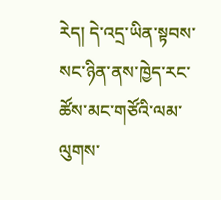རེད། དེ་འདྲ་ཡིན་སྟབས་སང་ཉིན་ནས་ཁྱེད་རང་ཚོས་མང་གཙོའི་ལམ་ལུགས་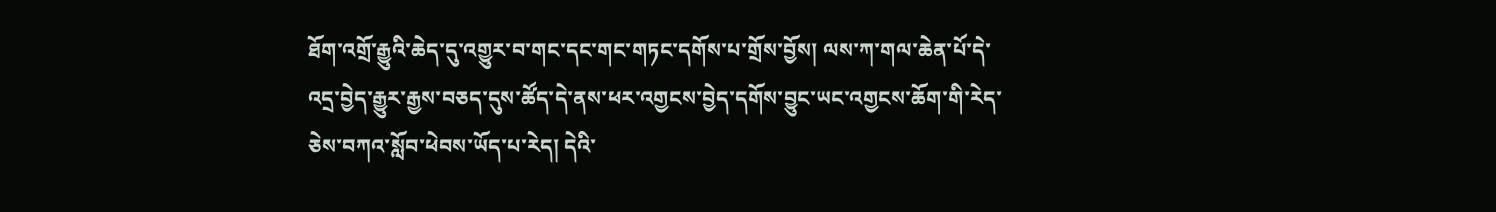ཐོག་འགྲོ་རྒྱུའི་ཆེད་དུ་འགྱུར་བ་གང་དང་གང་གཏང་དགོས་པ་གྲོས་བྱོས། ལས་ཀ་གལ་ཆེན་པོ་དེ་འདྲ་བྱེད་རྒྱུར་རྒྱས་བཅད་དུས་ཚོད་དེ་ནས་ཕར་འགྱངས་བྱེད་དགོས་བྱུང་ཡང་འགྱངས་ཆོག་གི་རེད་ཅེས་བཀའ་སློབ་ཕེབས་ཡོད་པ་རེད། དེའི་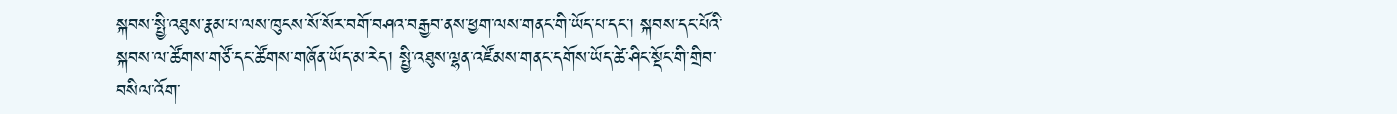སྐབས་སྤྱི་འཐུས་རྣམ་པ་ལས་ཁུངས་སོ་སོར་བགོ་བཤའ་བརྒྱབ་ནས་ཕྱག་ལས་གནང་གི་ཡོད་པ་དང་། སྐབས་དང་པོའི་སྐབས་ལ་ཚོགས་གཙོ་དང་ཚོགས་གཞོན་ཡོད་མ་རེད། སྤྱི་འཐུས་ལྷན་འཛོམས་གནང་དགོས་ཡོད་ཚེ་ཤིང་སྡོང་གི་གྲིབ་བསིལ་འོག་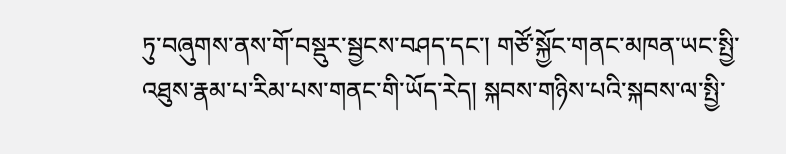ཏུ་བཞུགས་ནས་གོ་བསྡུར་སྦྱངས་བཤད་དང་། གཙོ་སྐྱོང་གནང་མཁན་ཡང་སྤྱི་འཐུས་རྣམ་པ་རིམ་པས་གནང་གི་ཡོད་རེད། སྐབས་གཉིས་པའི་སྐབས་ལ་སྤྱི་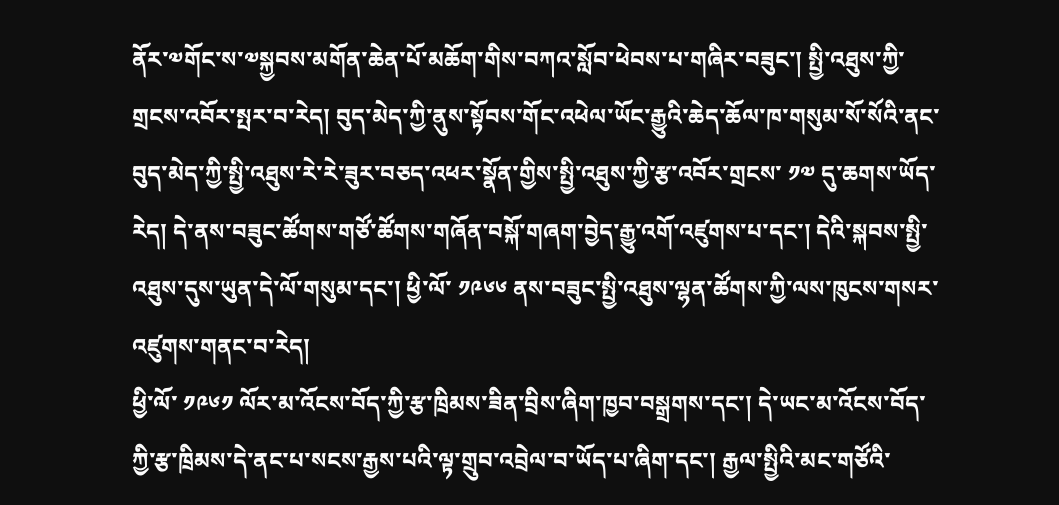ནོར་༧གོང་ས་༧སྐྱབས་མགོན་ཆེན་པོ་མཆོག་གིས་བཀའ་སློབ་ཕེབས་པ་གཞིར་བཟུང་། སྤྱི་འཐུས་ཀྱི་གྲངས་འབོར་སྤར་བ་རེད། བུད་མེད་ཀྱི་ནུས་སྟོབས་གོང་འཕེལ་ཡོང་རྒྱུའི་ཆེད་ཆོལ་ཁ་གསུམ་སོ་སོའི་ནང་བུད་མེད་ཀྱི་སྤྱི་འཐུས་རེ་རེ་ཟུར་བཅད་འཕར་སྣོན་གྱིས་སྤྱི་འཐུས་ཀྱི་རྩ་འབོར་གྲངས་ ༡༧ དུ་ཆགས་ཡོད་རེད། དེ་ནས་བཟུང་ཚོགས་གཙོ་ཚོགས་གཞོན་བསྐོ་གཞག་བྱེད་རྒྱུ་འགོ་འཛུགས་པ་དང་། དེའི་སྐབས་སྤྱི་འཐུས་དུས་ཡུན་དེ་ལོ་གསུམ་དང་། ཕྱི་ལོ་ ༡༩༦༦ ནས་བཟུང་སྤྱི་འཐུས་ལྷན་ཚོགས་ཀྱི་ལས་ཁུངས་གསར་འཛུགས་གནང་བ་རེད།
ཕྱི་ལོ་ ༡༩༦༡ ལོར་མ་འོངས་བོད་ཀྱི་རྩ་ཁྲིམས་ཟིན་བྲིས་ཞིག་ཁྱབ་བསྒྲགས་དང་། དེ་ཡང་མ་འོངས་བོད་ཀྱི་རྩ་ཁྲིམས་དེ་ནང་པ་སངས་རྒྱས་པའི་ལྟ་གྲུབ་འབྲེལ་བ་ཡོད་པ་ཞིག་དང་། རྒྱལ་སྤྱིའི་མང་གཙོའི་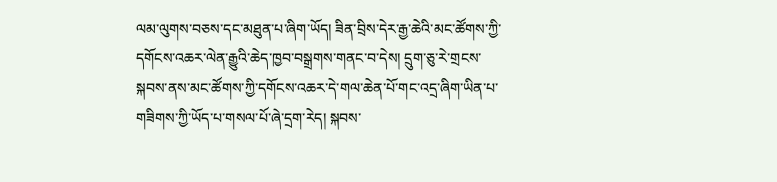ལམ་ལུགས་བཅས་དང་མཐུན་པ་ཞིག་ཡོད། ཟིན་བྲིས་དེར་རྒྱ་ཆེའི་མང་ཚོགས་ཀྱི་དགོངས་འཆར་ལེན་རྒྱུའི་ཆེད་ཁྱབ་བསྒྲགས་གནང་བ་དེས། དྲུག་ཅུ་རེ་གྲངས་སྐབས་ནས་མང་ཚོགས་ཀྱི་དགོངས་འཆར་དེ་གལ་ཆེན་པོ་གང་འདྲ་ཞིག་ཡིན་པ་གཟིགས་ཀྱི་ཡོད་པ་གསལ་པོ་ཞེ་དྲག་རེད། སྐབས་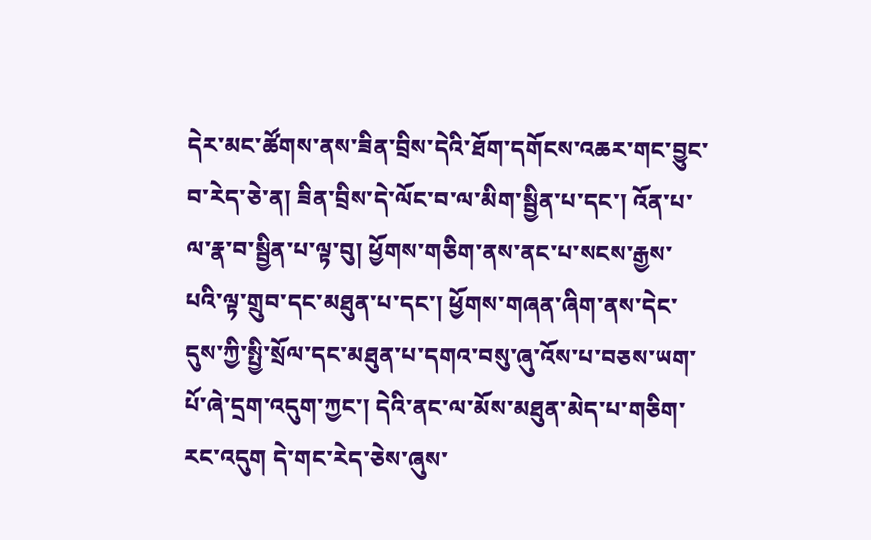དེར་མང་ཚོགས་ནས་ཟིན་བྲིས་དེའི་ཐོག་དགོངས་འཆར་གང་བྱུང་བ་རེད་ཅེ་ན། ཟིན་བྲིས་དེ་ལོང་བ་ལ་མིག་སྦྱིན་པ་དང་། འོན་པ་ལ་རྣ་བ་སྦྱིན་པ་ལྟ་བུ། ཕྱོགས་གཅིག་ནས་ནང་པ་སངས་རྒྱས་པའི་ལྟ་གྲུབ་དང་མཐུན་པ་དང་། ཕྱོགས་གཞན་ཞིག་ནས་དེང་དུས་ཀྱི་སྤྱི་སྲོལ་དང་མཐུན་པ་དགའ་བསུ་ཞུ་འོས་པ་བཅས་ཡག་པོ་ཞེ་དྲག་འདུག་ཀྱང་། དེའི་ནང་ལ་མོས་མཐུན་མེད་པ་གཅིག་རང་འདུག དེ་གང་རེད་ཅེས་ཞུས་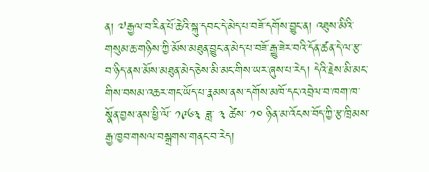ན། ༧རྒྱལ་བ་རིན་པོ་ཆེའི་སྐུ་དབང་དེ་མེད་པ་བཟོ་དགོས་བྱུང་ན། འཐུས་མིའི་གསུམ་ཆ་གཉིས་ཀྱི་མོས་མཐུན་བྱུང་ན་མེད་པ་བཟོ་རྒྱུ་ཟེར་བའི་དོན་ཚན་དེ་ལ་རྩ་བ་ཉིད་ནས་མོས་མཐུན་མེད་ཅེས་མི་མང་གིས་ཡར་ཞུས་པ་རེད། དེའི་རྗེས་མི་མང་གིས་བསམ་འཆར་གང་ཡོད་པ་རྣམས་ནས་དགོས་མཁོ་དང་འབྲེལ་བ་ཁག་ཁ་སྣོན་བྱས་ནས་ཕྱི་ལོ་ ༡༩༦༣ ཟླ་ ༣ ཚེས་ ༡༠ ཉིན་མ་འོངས་བོད་ཀྱི་རྩ་ཁྲིམས་རྒྱ་ཁྱབ་གསལ་བསྒྲགས་གནང་བ་རེད།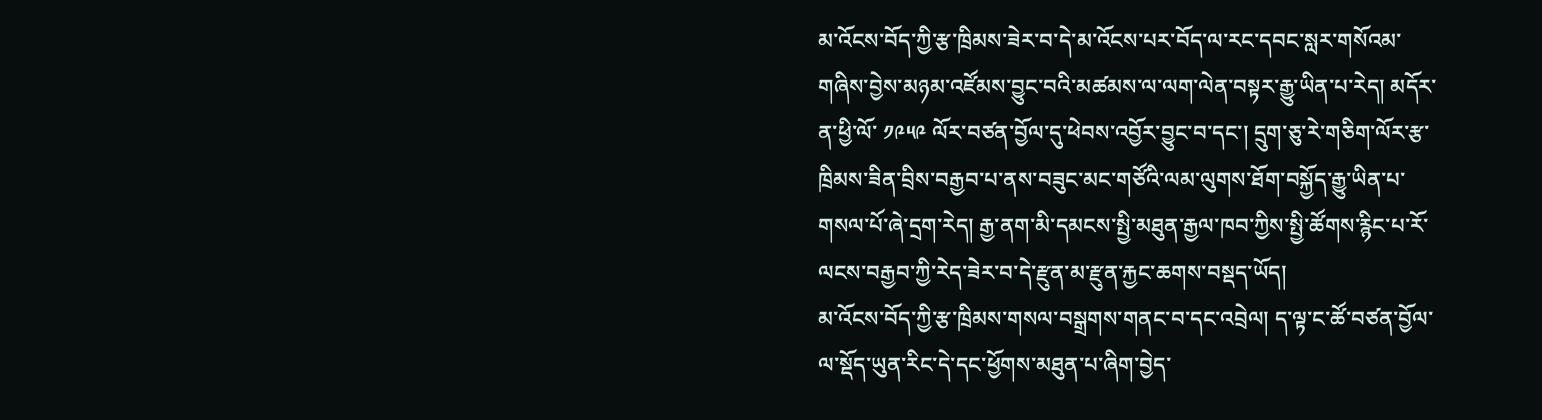མ་འོངས་བོད་ཀྱི་རྩ་ཁྲིམས་ཟེར་བ་དེ་མ་འོངས་པར་བོད་ལ་རང་དབང་སླར་གསོའམ་གཞིས་བྱེས་མཉམ་འཛོམས་བྱུང་བའི་མཚམས་ལ་ལག་ལེན་བསྟར་རྒྱུ་ཡིན་པ་རེད། མདོར་ན་ཕྱི་ལོ་ ༡༩༥༩ ལོར་བཙན་བྱོལ་དུ་ཕེབས་འབྱོར་བྱུང་བ་དང་། དྲུག་ཅུ་རེ་གཅིག་ལོར་རྩ་ཁྲིམས་ཟིན་བྲིས་བརྒྱབ་པ་ནས་བཟུང་མང་གཙོའི་ལམ་ལུགས་ཐོག་བསྐྱོད་རྒྱུ་ཡིན་པ་གསལ་པོ་ཞེ་དྲག་རེད། རྒྱ་ནག་མི་དམངས་སྤྱི་མཐུན་རྒྱལ་ཁབ་ཀྱིས་སྤྱི་ཚོགས་རྙིང་པ་རོ་ལངས་བརྒྱབ་ཀྱི་རེད་ཟེར་བ་དེ་རྫུན་མ་རྫུན་རྐྱང་ཆགས་བསྡད་ཡོད།
མ་འོངས་བོད་ཀྱི་རྩ་ཁྲིམས་གསལ་བསྒྲགས་གནང་བ་དང་འབྲེལ། ད་ལྟ་ང་ཚོ་བཙན་བྱོལ་ལ་སྡོད་ཡུན་རིང་དེ་དང་ཕྱོགས་མཐུན་པ་ཞིག་བྱེད་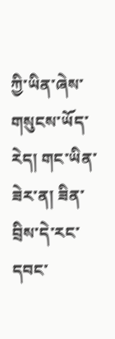ཀྱི་ཡིན་ཞེས་གསུངས་ཡོད་རེད། གང་ཡིན་ཟེར་ན། ཟིན་བྲིས་དེ་རང་དབང་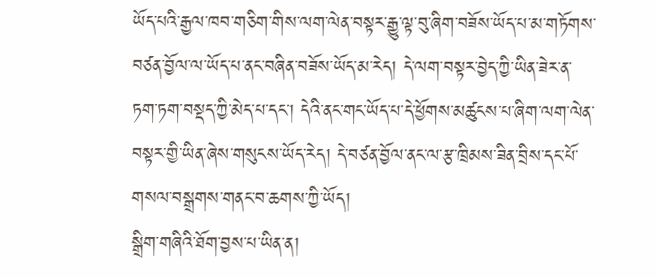ཡོད་པའི་རྒྱལ་ཁབ་གཅིག་གིས་ལག་ལེན་བསྟར་རྒྱུ་ལྟ་བུ་ཞིག་བཟོས་ཡོད་པ་མ་གཏོགས་བཙན་བྱོལ་ལ་ཡོད་པ་ནང་བཞིན་བཟོས་ཡོད་མ་རེད། དེ་ལག་བསྟར་བྱེད་ཀྱི་ཡིན་ཟེར་ན་ཏག་ཏག་བསྡད་ཀྱི་མེད་པ་དང་། དེའི་ནང་གང་ཡོད་པ་དེ་ཕྱོགས་མཚུངས་པ་ཞིག་ལག་ལེན་བསྟར་གྱི་ཡིན་ཞེས་གསུངས་ཡོད་རེད། དེ་བཙན་བྱོལ་ནང་ལ་རྩ་ཁྲིམས་ཟིན་བྲིས་དང་པོ་གསལ་བསྒྲགས་གནང་བ་ཆགས་ཀྱི་ཡོད།
སྒྲིག་གཞིའི་ཐོག་བྱས་པ་ཡིན་ན།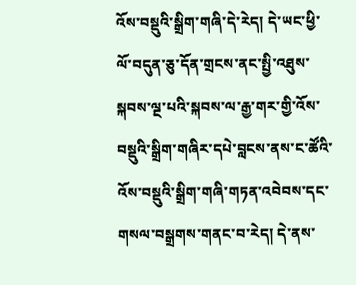འོས་བསྡུའི་སྒྲིག་གཞི་དེ་རེད། དེ་ཡང་ཕྱི་ལོ་བདུན་ཅུ་དོན་གྲངས་ནང་སྤྱི་འཐུས་སྐབས་ལྔ་པའི་སྐབས་ལ་རྒྱ་གར་གྱི་འོས་བསྡུའི་སྒྲིག་གཞིར་དཔེ་བླངས་ནས་ང་ཚོའི་འོས་བསྡུའི་སྒྲིག་གཞི་གཏན་འབེབས་དང་གསལ་བསྒྲགས་གནང་བ་རེད། དེ་ནས་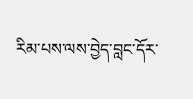རིམ་པས་ལས་བྱེད་བླང་དོར་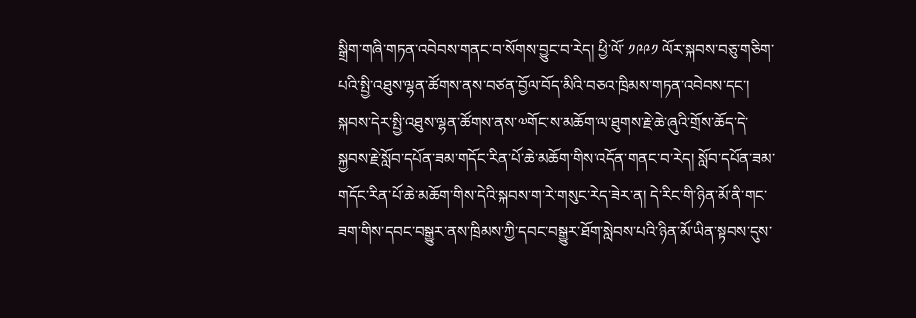སྒྲིག་གཞི་གཏན་འབེབས་གནང་བ་སོགས་བྱུང་བ་རེད། ཕྱི་ལོ་ ༡༩༩༡ ལོར་སྐབས་བཅུ་གཅིག་པའི་སྤྱི་འཐུས་ལྷན་ཚོགས་ནས་བཙན་བྱོལ་བོད་མིའི་བཅའ་ཁྲིམས་གཏན་འབེབས་དང་། སྐབས་དེར་སྤྱི་འཐུས་ལྷན་ཚོགས་ནས་༧གོང་ས་མཆོག་ལ་ཐུགས་རྗེ་ཆེ་ཞུའི་གྲོས་ཆོད་དེ་སྐྱབས་རྗེ་སློབ་དཔོན་ཟམ་གདོང་རིན་པོ་ཆེ་མཆོག་གིས་འདོན་གནང་བ་རེད། སློབ་དཔོན་ཟམ་གདོང་རིན་པོ་ཆེ་མཆོག་གིས་དེའི་སྐབས་ག་རེ་གསུང་རེད་ཟེར་ན། དེ་རིང་གི་ཉིན་མོ་ནི་གང་ཟག་གིས་དབང་བསྒྱུར་ནས་ཁྲིམས་ཀྱི་དབང་བསྒྱུར་ཐོག་སླེབས་པའི་ཉིན་མོ་ཡིན་སྟབས་དུས་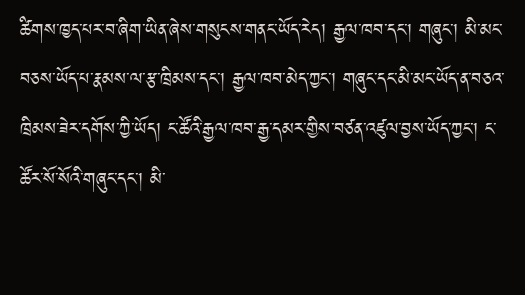ཚིགས་ཁྱད་པར་བ་ཞིག་ཡིན་ཞེས་གསུངས་གནང་ཡོད་རེད། རྒྱལ་ཁབ་དང་། གཞུང་། མི་མང་བཅས་ཡོད་པ་རྣམས་ལ་རྩ་ཁྲིམས་དང་། རྒྱལ་ཁབ་མེད་ཀྱང་། གཞུང་དང་མི་མང་ཡོད་ན་བཅའ་ཁྲིམས་ཟེར་དགོས་ཀྱི་ཡོད། ང་ཚོའི་རྒྱལ་ཁབ་རྒྱ་དམར་གྱིས་བཙན་འཛུལ་བྱས་ཡོད་ཀྱང་། ང་ཚོར་སོ་སོའི་གཞུང་དང་། མི་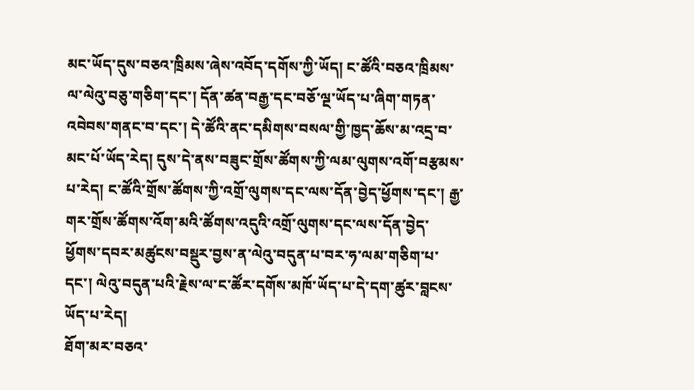མང་ཡོད་དུས་བཅའ་ཁྲིམས་ཞེས་འབོད་དགོས་ཀྱི་ཡོད། ང་ཚོའི་བཅའ་ཁྲིམས་ལ་ལེའུ་བཅུ་གཅིག་དང་། དོན་ཚན་བརྒྱ་དང་བཅོ་ལྔ་ཡོད་པ་ཞིག་གཏན་འབེབས་གནང་བ་དང་། དེ་ཚོའི་ནང་དམིགས་བསལ་གྱི་ཁྱད་ཆོས་མ་འདྲ་བ་མང་པོ་ཡོད་རེད། དུས་དེ་ནས་བཟུང་གྲོས་ཚོགས་ཀྱི་ལམ་ལུགས་འགོ་བརྩམས་པ་རེད། ང་ཚོའི་གྲོས་ཚོགས་ཀྱི་འགྲོ་ལུགས་དང་ལས་དོན་བྱེད་ཕྱོགས་དང་། རྒྱ་གར་གྲོས་ཚོགས་འོག་མའི་ཚོགས་འདུའི་འགྲོ་ལུགས་དང་ལས་དོན་བྱེད་ཕྱོགས་དབར་མཚུངས་བསྡུར་བྱས་ན་ལེའུ་བདུན་པ་བར་ཧ་ལམ་གཅིག་པ་དང་། ལེའུ་བདུན་པའི་རྗེས་ལ་ང་ཚོར་དགོས་མཁོ་ཡོད་པ་དེ་དག་ཚུར་བླངས་ཡོད་པ་རེད།
ཐོག་མར་བཅའ་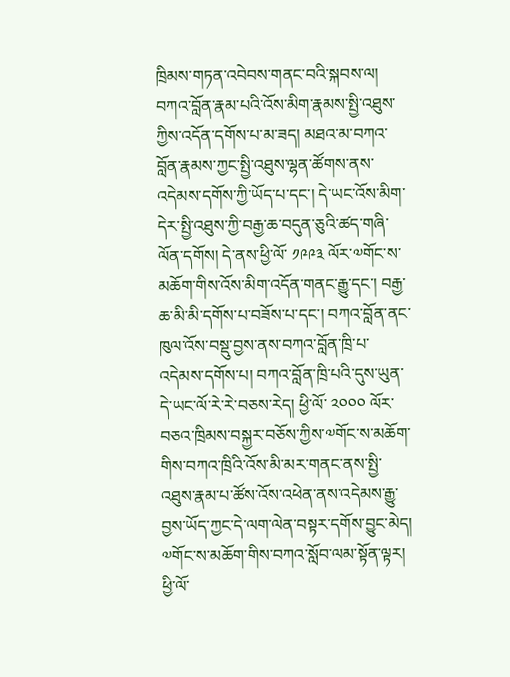ཁྲིམས་གཏན་འབེབས་གནང་བའི་སྐབས་ལ། བཀའ་བློན་རྣམ་པའི་འོས་མིག་རྣམས་སྤྱི་འཐུས་ཀྱིས་འདོན་དགོས་པ་མ་ཟད། མཐའ་མ་བཀའ་བློན་རྣམས་ཀྱང་སྤྱི་འཐུས་ལྷན་ཚོགས་ནས་འདེམས་དགོས་ཀྱི་ཡོད་པ་དང་། དེ་ཡང་འོས་མིག་དེར་སྤྱི་འཐུས་ཀྱི་བརྒྱ་ཆ་བདུན་ཅུའི་ཚད་གཞི་ལོན་དགོས། དེ་ནས་ཕྱི་ལོ་ ༡༩༩༣ ལོར་༧གོང་ས་མཆོག་གིས་འོས་མིག་འདོན་གནང་རྒྱུ་དང་། བརྒྱ་ཆ་མི་མི་དགོས་པ་བཟོས་པ་དང་། བཀའ་བློན་ནང་ཁུལ་འོས་བསྡུ་བྱས་ནས་བཀའ་བློན་ཁྲི་པ་འདེམས་དགོས་པ། བཀའ་བློན་ཁྲི་པའི་དུས་ཡུན་དེ་ཡང་ལོ་རེ་རེ་བཅས་རེད། ཕྱི་ལོ་ ༢༠༠༠ ལོར་བཅའ་ཁྲིམས་བསྐྱར་བཅོས་ཀྱིས་༧གོང་ས་མཆོག་གིས་བཀའ་ཁྲིའི་འོས་མི་མར་གནང་ནས་སྤྱི་འཐུས་རྣམ་པ་ཚོས་འོས་འཕེན་ནས་འདེམས་རྒྱུ་བྱས་ཡོད་ཀྱང་དེ་ལག་ལེན་བསྟར་དགོས་བྱུང་མེད། ༧གོང་ས་མཆོག་གིས་བཀའ་སློབ་ལམ་སྟོན་ལྟར། ཕྱི་ལོ་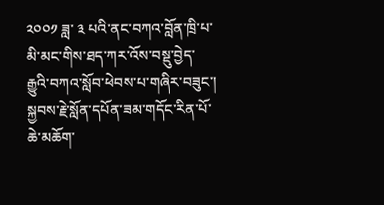༢༠༠༡ ཟླ་ ༣ པའི་ནང་བཀའ་བློན་ཁྲི་པ་མི་མང་གིས་ཐད་ཀར་འོས་བསྡུ་བྱེད་རྒྱུའི་བཀའ་སློབ་ཕེབས་པ་གཞིར་བཟུང་། སྐྱབས་རྗེ་སློན་དཔོན་ཟམ་གདོང་རིན་པོ་ཆེ་མཆོག་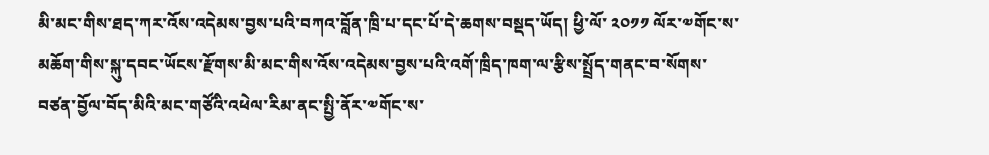མི་མང་གིས་ཐད་ཀར་འོས་འདེམས་བྱས་པའི་བཀའ་བློན་ཁྲི་པ་དང་པོ་དེ་ཆགས་བསྡད་ཡོད། ཕྱི་ལོ་ ༢༠༡༡ ལོར་༧གོང་ས་མཆོག་གིས་སྐུ་དབང་ཡོངས་རྫོགས་མི་མང་གིས་འོས་འདེམས་བྱས་པའི་འགོ་ཁྲིད་ཁག་ལ་རྩིས་སྤྲོད་གནང་བ་སོགས་བཙན་བྱོལ་བོད་མིའི་མང་གཙོའི་འཕེལ་རིམ་ནང་སྤྱི་ནོར་༧གོང་ས་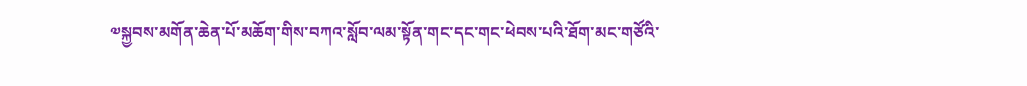༧སྐྱབས་མགོན་ཆེན་པོ་མཆོག་གིས་བཀའ་སློབ་ལམ་སྟོན་གང་དང་གང་ཕེབས་པའི་ཐོག་མང་གཙོའི་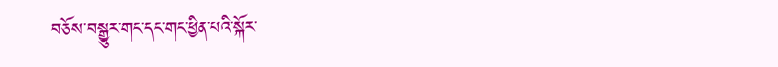བཅོས་བསྒྱུར་གང་དང་གང་ཕྱིན་པའི་སྐོར་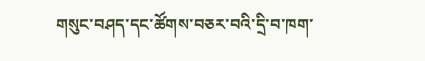གསུང་བཤད་དང་ཚོགས་བཅར་བའི་དྲི་བ་ཁག་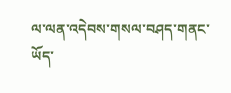ལ་ལན་འདེབས་གསལ་བཤད་གནང་ཡོད་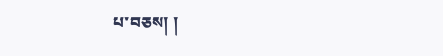པ་བཅས། །